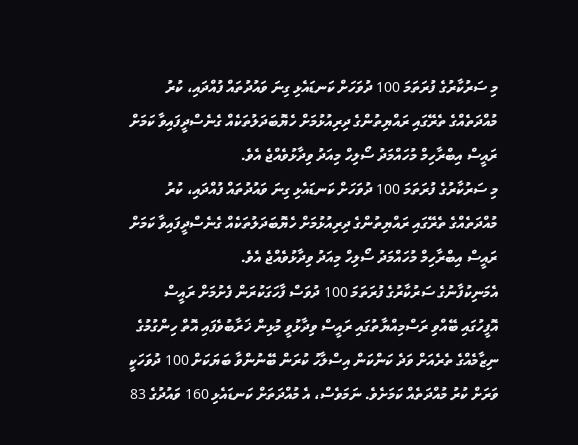މި ސަރުކާރުގެ ފުރަތަމަ 100 ދުވަހަށް ކަނޑައެޅި ގިނަ ވައުދުތައް ފުއްދައި، ކުރު މުއްދަތެއްގެ ތެރޭގައި ރައްޔިތުންގެ ދިރިއުޅުމަށް ހެޔޮބަދަލުތަކެއް ގެނެސްދީފައިވާ ކަމަށް ރައީސް އިބްރާހިމް މުހައްމަދު ސޯލިހް މިއަދު ވިދާޅުވެއްޖެ އެވެ.
މި ސަރުކާރުގެ ފުރަތަމަ 100 ދުވަހަށް ކަނޑައެޅި ގިނަ ވައުދުތައް ފުއްދައި، ކުރު މުއްދަތެއްގެ ތެރޭގައި ރައްޔިތުންގެ ދިރިއުޅުމަށް ހެޔޮބަދަލުތަކެއް ގެނެސްދީފައިވާ ކަމަށް ރައީސް އިބްރާހިމް މުހައްމަދު ސޯލިހް މިއަދު ވިދާޅުވެއްޖެ އެވެ.
އެމަނިކުފާނުގެ ސަރުކާރުގެ ފުރަތަމަ 100 ދުވަސް ފާހަގަކުރަން ފެށުމަށް ރައީސް އޮފީހުގައި ބޭއްވި ރަސްމިއްޔާތުގައި ރައީސް ވިދާޅުވީ މުޅިން ޚަރާބުވެފައި އޮތް ހިންގުމުގެ ނިޒާމެއްގެ ތެރެއަށް ވަދެ ކަންކަން އިސްލާހު ކުރަން ބޭނުންވާ ބަޔަކަށް 100 ދުވަހަކީ ވަރަށް ކުރު މުއްދަތެއް ކަމަށެވެ. ނަމަވެސް، އެ މުއްދަތަށް ކަނޑައެޅި 160 ވައުދުގެ 83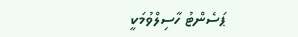ޕަސެންޓު ހާސިލްވުމަކީ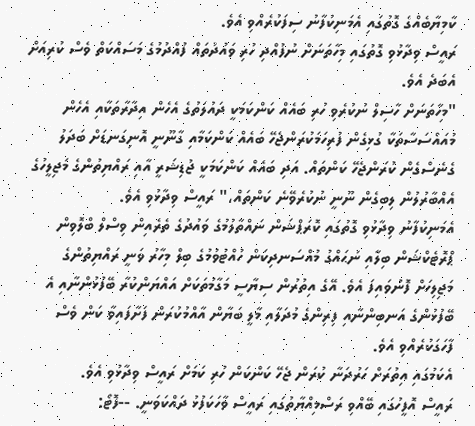ކާމިޔާބެއްގެ ގޮތުގައި އެމަނިކުފާނު ސިފަކުރެއްވި އެވެ.
ރައީސް ވިދާޅުވި ގޮތުގައި މިހާތަނަށް ނުފުއްދި ހުރި ވައުދުތައް ފުއްދުމުގެ މަސައްކަތް ވެސް ކުރިއަށް އެބަދެ އެވެ.
"މިހާތަނަށް ހާސިލް ނުކުރެވި ހުރި ބައެއް ކަންކަމަކީ ދައުލަތުގެ އެހެން އިދާރާތަކާއި އެހެން މުއައްސަސާތަކާ ގުޅިގެން ފުރިހަމަކުރަންޖެހޭ ބައެއް ކަންކަމާއި ގާނޫނީ އޮނިގަނޑަށް ބަދަލު ގެނެސްގެން ކުރަންޖެހޭ ކަންތައް. އަދި ބައެއް ކަންކަމަކީ ޖުޑިޝަރީ އާއި ރައްޔިތުންގެ މަޖިލީހުގެ އެއްބާރުލުން ލިބިގެން ނޫނީ ނުކުރެވޭނެ ކަންތައް،" ރައީސް ވިދާޅުވި އެވެ.
އެމަނިކުފާނު ވިދާޅުވި ގޮތުގައި ކޮރަޕްޝަން ނައްތާލުމުގެ ވައުދުގެ ތެރެއިން ވިސްލް ބްލޮވިން ޕްރޮޓެކްޝަން ބިލާއި ނުޙައްގު މުއްސަނދިކަން ހުއްޓުވުމުގެ ބިލް މިހާރު ވަނީ ރައްޔިތުންގެ މަޖިލިހަށް ފޮނުވައިފަ އެވެ. އޭގެ އިތުރުން ސިޔާސީ މަގާމުތަކަށް އައްޔަންކުރާ ބޭފުޅުންނާއި އެ ބޭފުޅުންގެ އަނބިންނާއި ފިރިންގެ މުދަލާއި މާލީ ބަޔާން އާއްމުކުރަން ފަށާފައިވާ ކަން ވެސް ފާހަގަކުރެއްވި އެވެ.
އެކަމުގައި އިތުރަށް ހަރުދަނާ ކުރަން ޖެހޭ ކަންކަން ހުރި ކަމަށް ރައީސް ވިދާޅުވި އެވެ.
ރައީސް އޮފީހުގައި ބޭއްވި ރަސްމިއްޔާތުގައި ރައީސް ވާހަކަފުޅު ދައްކަވަނީ. --ފޮޓޯ: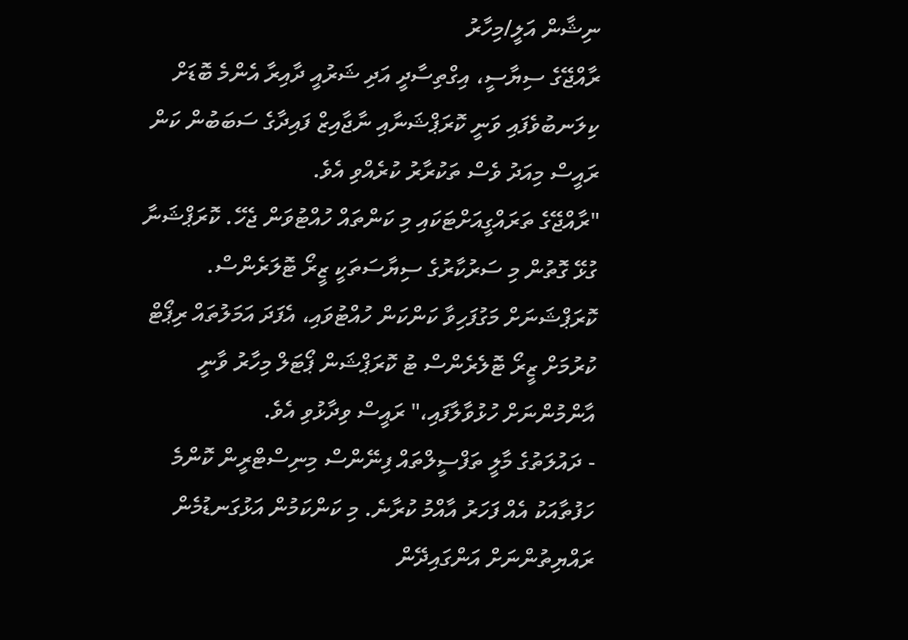ނިޝާން އަލީ/މިހާރު
ރާއްޖޭގެ ސިޔާސީ، އިގްތިސާދީ އަދި ޝަރުއީ ދާއިރާ އެންމެ ބޮޑަށް ކިލަނބުވެފައި ވަނީ ކޮރަޕްޝަނާއި ނާޖާއިޒް ފައިދާގެ ސަބަބުން ކަން ރައީސް މިއަދު ވެސް ތަކުރާރު ކުރެއްވި އެވެ.
"ރާއްޖޭގެ ތަރައްގީއަށްޓަކައި މި ކަންތައް ހުއްޓުވަން ޖެހޭ. ކޮރަޕްޝަނާ ގުޅޭ ގޮތުން މި ސަރުކާރުގެ ސިޔާސަތަކީ ޒީރޯ ޓޮލަރެންސް. ކޮރަޕްޝަނަށް މަގުފަހިވާ ކަންކަން ހުއްޓުވައި، އެފަދަ އަމަލުތައް ރިޕޯޓް ކުރުމަށް ޒީރޯ ޓޮލެރެންސް ޓު ކޮރަޕްޝަން ޕޯޓަލް މިހާރު ވާނީ އާންމުންނަށް ހުޅުވާލާފައި،" ރައީސް ވިދާޅުވި އެވެ.
- ދައުލަތުގެ މާލީ ތަފްސީލްތައް ފިނޭންސް މިނިސްޓްރީން ކޮންމެ ހަފުތާއަކު އެއް ފަހަރު އާއްމު ކުރާނެ. މި ކަންކަމުން އަޅުގަނޑުމެން ރައްޔިތުންނަށް އަންގައިދޭން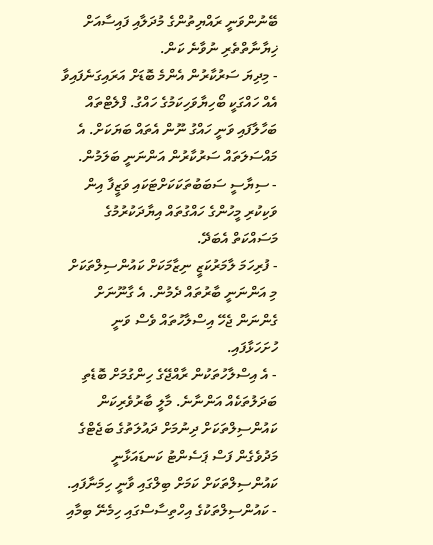ބޭނުންވަނީ ރައްޔިތުންގެ މުދަލާއި ފައިސާއަށް ޚިޔާނާތްތެރި ނުވާނެ ކަން.
- މިދިޔަ ސަރުކާރުން އެންމެ ބޮޑަށް އަރައިގަނެފައިވާ އެއް ހައްގަކީ ބޯހިޔާވަހިކަމުގެ ހައްގު. ފްލެޓްތައް ބަހާލާފައި ވަނީ ހައްގު ނޫން އެތައް ބަޔަކަށް. އެ މައްސަލަތައް ސަރުކާރުން އަންނަނީ ބަލަމުން.
- ސިޔާސީ ސަބަބުތަކަކަށްޓަކައި ވަޒީފާ އިން ވަކިކުރި މީހުންގެ ހައްގުތައް އިޔާދަކުރުމުގެ މަސައްކަތް އެބަދޭ.
- ފުރިހަމަ ލާމަރުކަޒީ ނިޒާމަކަށް ކައުންސިލްތަކަށް މި އަންނަނީ ބާރުތައް ދެމުން. އެ ގާނޫނަށް ގެންނަން ޖެހޭ އިސްލާހުތައް ވެސް ވަނީ ހުށަހަޅާފައި.
- އެ އިސްލާހުތަކުން ރާއްޖޭގެ ހިންގުމަށް ބޮޑެތި ބަދަލުތަކެއް އަންނާނެ. މާލީ ބާރުވެރިކަން ކައުންސިލްތަކަށް ދިނުމަށް ދައުލަތުގެ ބަޖެޓްގެ މަދުވެގެން ފަސް ޕަސެންޓު ކަނޑައަޅާނީ ކައުންސިލްތަކަށް ކަމަށް ބިލްގައި ވާނީ ހިމަނާފައި.
- ކައުންސިލްތަކުގެ އިހްތިސާސްގައި ހިމެނޭ ބިމާއި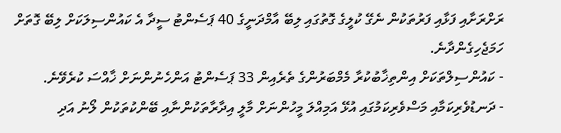ރަށްރަށާއި ފަޅާއި ފަރުތަކުން ނެގޭ ކުލީގެ ގޮތުގައި ލިބޭ އާމްދަނީގެ 40 ޕަސެންޓު ސީދާ އެ ކައުންސިލަކަށް ލިބޭ ގޮތަށް ހަމަޖެހިގެންދާނެ.
- ކައުންސިލްތަކަށް އިންތިޚާބުކުރާ މެމްބަރުންގެ ތެރެއިން 33 ޕަސެންޓު އަންހެނުންނަށް ޚާއްސަ ކުރެވޭނެ.
- ދަނޑުވެރިކަމާއި މަސްވެރިކަމުގައި އުޅޭ އަމިއްލަ މީހުންނަށް މާލީ އިދާރާތަކުންނާއި ބޭންކުތަކުން ލޯނު އަދި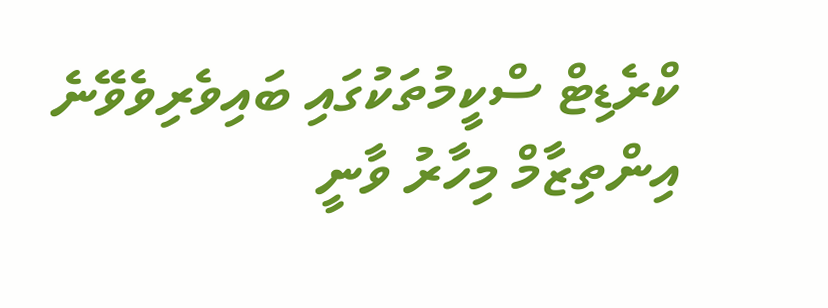ކްރެޑިޓް ސްކީމުތަކުގައި ބައިވެރިވެވޭނެ އިންތިޒާމް މިހާރު ވާނީ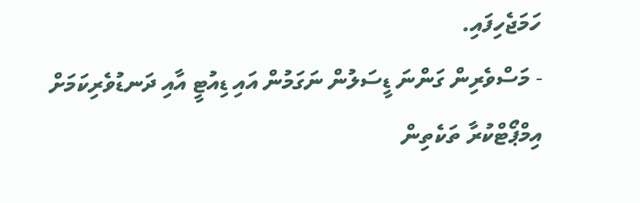ހަމަޖެހިފައި.
- މަސްވެރިން ގަންނަ ޑީސަލުން ނަގަމުން އައި ޑިއުޓީ އާއި ދަނޑުވެރިކަމަށް އިމްޕޯޓްކުރާ ތަކެތިން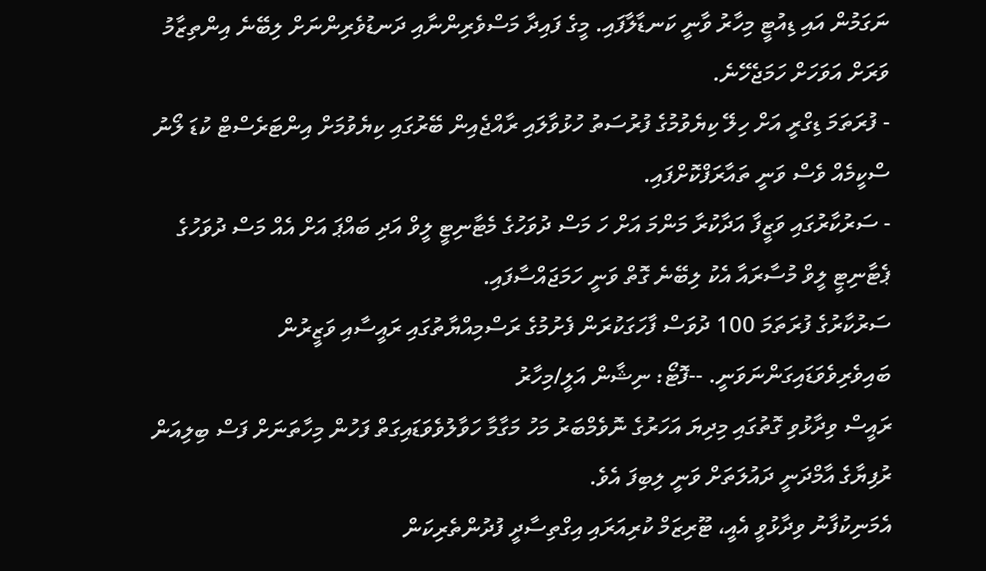ނަގަމުން އައި ޑިއުޓީ މިހާރު ވާނީ ކަނޑާލާފައި. މީގެ ފައިދާ މަސްވެރިންނާއި ދަނޑުވެރިންނަށް ލިބޭނެ އިންތިޒާމު ވަރަށް އަވަހަށް ހަމަޖެހޭނެ.
- ފުރަތަމަ ޑިގްރީ އަށް ހިލޭ ކިޔެވުމުގެ ފުރުސަތު ހުޅުވާލައި ރާއްޖެއިން ބޭރުގައި ކިޔެވުމަށް އިންޓަރެސްޓް ކުޑަ ލޯނު ސްކީމެއް ވެސް ވަނީ ތައާރަފްކޮށްފައި.
- ސަރުކާރުގައި ވަޒީފާ އަދާކުރާ މަންމަ އަށް ހަ މަސް ދުވަހުގެ މެޓާނިޓީ ލީވް އަދި ބައްޕަ އަށް އެއް މަސް ދުވަހުގެ ޕެޓާނިޓީ ލީވް މުސާރައާ އެކު ލިބޭނެ ގޮތް ވަނީ ހަމަޖައްސާފައި.
ސަރުކާރުގެ ފުރަތަމަ 100 ދުވަސް ފާހަގަކުރަން ފެށުމުގެ ރަސްމިއްޔާތުގައި ރައީސާއި ވަޒީރުން ބައިވެރިވެވަޑައިގަންނަވަނީ. --ފޮޓޯ: ނިޝާން އަލީ/މިހާރު
ރައީސް ވިދާޅުވި ގޮތުގައި މިދިޔަ އަހަރުގެ ނޮވެމްބަރު މަހު މަގާމާ ހަވާލުވެވަޑައިގަތް ފަހުން މިހާތަނަށް ފަސް ބިލިއަން ރުފިޔާގެ އާމްދަނީ ދައުލަތަށް ވަނީ ލިބިފަ އެވެ.
އެމަނިކުފާނު ވިދާޅުވީ އެއީ، ޓޫރިޒަމް ކުރިއަރައި އިގްތިސާދީ ފުދުންތެރިކަން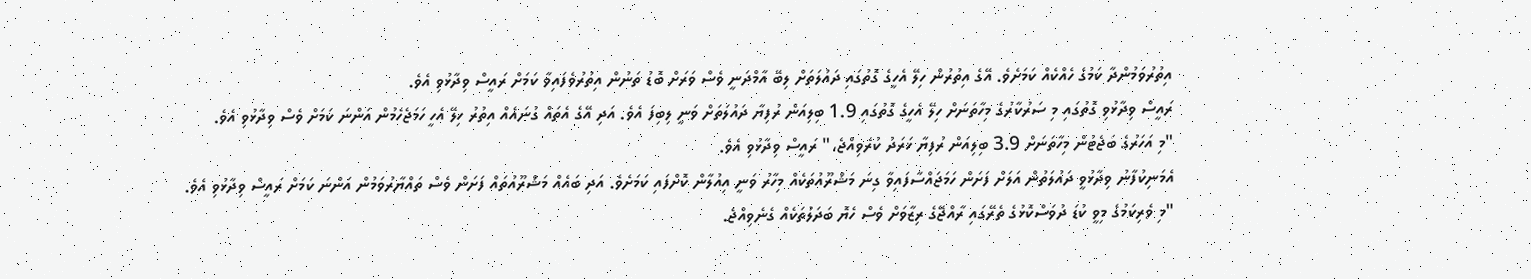އިތުރުވަމުންދާ ކަމުގެ ހެއްކެއް ކަމަށެވެ. އޭގެ އިތުރުން ހިލޭ އެހީގެ ގޮތުގައި ދައުލަތަށް ލިބޭ އާމްދަނީ ވެސް ވަރަށް ބޮޑު ތަނުން އިތުރުވެފައިވާ ކަމަށް ރައީސް ވިދާޅުވި އެވެ.
ރައީސް ވިދާޅުވި ގޮތުގައި މި ސަރުކާރުގެ މިހާތަނަށް ހިލޭ އެހީގެ ގޮތުގައި 1.9 ބިލިއަން ރުފިޔާ ދައުލަތަށް ވަނީ ލިބިފަ އެވެ. އަދި އޭގެ އެތައް ގުނައެއް އިތުރު ހިލޭ އެހީ ހަމަޖެހެމުން އަންނަ ކަމަށް ވެސް ވިދާޅުވި އެވެ.
"މި އަހަރުގެ ބަޖެޓުން މިހާތަނަށް 3.9 ބިލިއަން ރުފިޔާ ޚަރަދު ކުރެވިއްޖެ،" ރައީސް ވިދާޅުވި އެވެ.
އެމަނިކުފާނު ވިދާޅުވީ ދައުލަތުން އަލަށް ފަށަން ހަމަޖައްސާފައިވާ ގިނަ މަޝްރޫއުތަކެއް މިހާރު ވަނީ އިއުލާން ކޮށްފައި ކަމަށެވެ. އަދި ބައެއް މަޝްރޫއުތައް ފަށަން ވެސް ތައްޔާރުވަމުން އަންނަ ކަމަށް ރައީސް ވިދާޅުވި އެވެ.
"މި ވެރިކަމުގެ މިވީ ކުޑަ ދުވަސްކޮޅުގެ ތެރޭގައި ރާއްޖޭގެ ރިޒާވަށް ވެސް ހެޔޮ ބަދަލުތަކެއް ގެނެވިއްޖެ.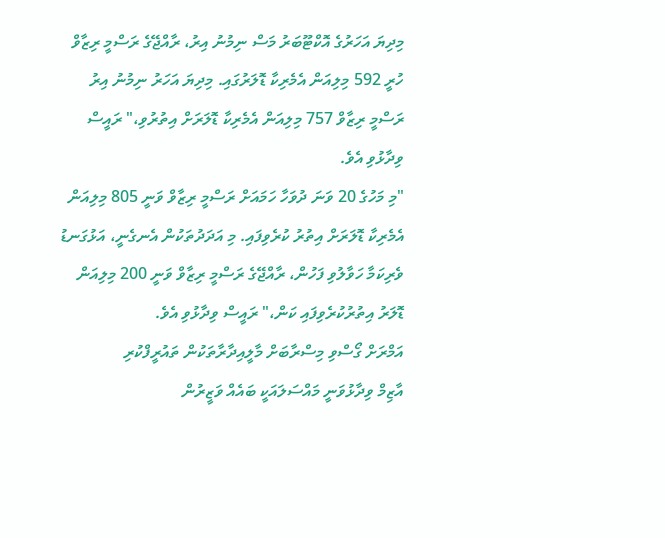މިދިޔަ އަހަރުގެ އޮކްޓޫބަރު މަސް ނިމުނު އިރު، ރާއްޖޭގެ ރަސްމީ ރިޒާވް ހުރީ 592 މިލިއަން އެމެރިކާ ޑޮލަރުގައި. މިދިޔަ އަހަރު ނިމުނު އިރު ރަސްމީ ރިޒާވް 757 މިލިއަން އެމެރިކާ ޑޮލަރަށް އިތުރުވި،" ރައީސް ވިދާޅުވި އެވެ.
"މި މަހުގެ 20 ވަނަ ދުވަހާ ހަމައަށް ރަސްމީ ރިޒާވް ވަނީ 805 މިލިއަން އެމެރިކާ ޑޮލަރަށް އިތުރު ކުރެވިފައި. މި އަދަދުތަކުން އެނގެނީ، އަޅުގަނޑު ވެރިކަމާ ހަވާލުވި ފަހުން، ރާއްޖޭގެ ރަސްމީ ރިޒާވް ވަނީ 200 މިލިއަން ޑޮލަރު އިތުރުކުރެވިފައި ކަން،" ރައީސް ވިދާޅުވި އެވެ.
އަމްރަށް ގޯސްވި މިސްރާބަށް މާލީއިދާރާތަކުން ތައުރީފްކުރި
އާޒިމް ވިދާޅުވަނީ މައްސަލައަކީ ބައެއް ވަޒީރުން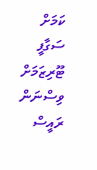ކަމަށް
ސަގާފީ ޓޫރިޒަމަށް ވިސްނަން ރައީސް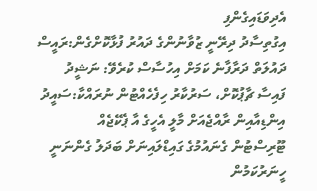އެދިވަޑައިގެންފި
އިގުތިސާދު ދިރޭނީ ޒުވާނުންގެ ދައުރު ފުޅާކޮށްގެން:ރައީސް
ދައުލަތް ދަރާފާނެ ކަމަށް އިހުސާސް ކުރެވޭ: ނަޝީދު
ފައިސާ ޗާޕުކޮށް، ސަރުކާރު ހިފެހެއްޓުން ނުރައްކާ:ސައީދު
އިންޑިއާއިން ރާއްޖެއަށް މާލީ އެހީގެ އާ ޕެކޭޖެއް
ޓޫރިސްޓުން ގެނައުމުގެ ގައިޑްލައިނަށް ބަދަލު ގެންނަނީ
ހީނަރުކަމުން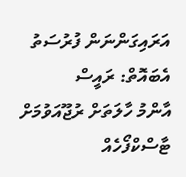އަރައިގަންނަން ފުރުސަތު އެބައޮތް: ރައީސް
އާންމު ހާލަތަށް ރުޖޫއަވުމަށް ޓާސްކްފޯހެއް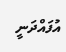އުފައްދަނީ